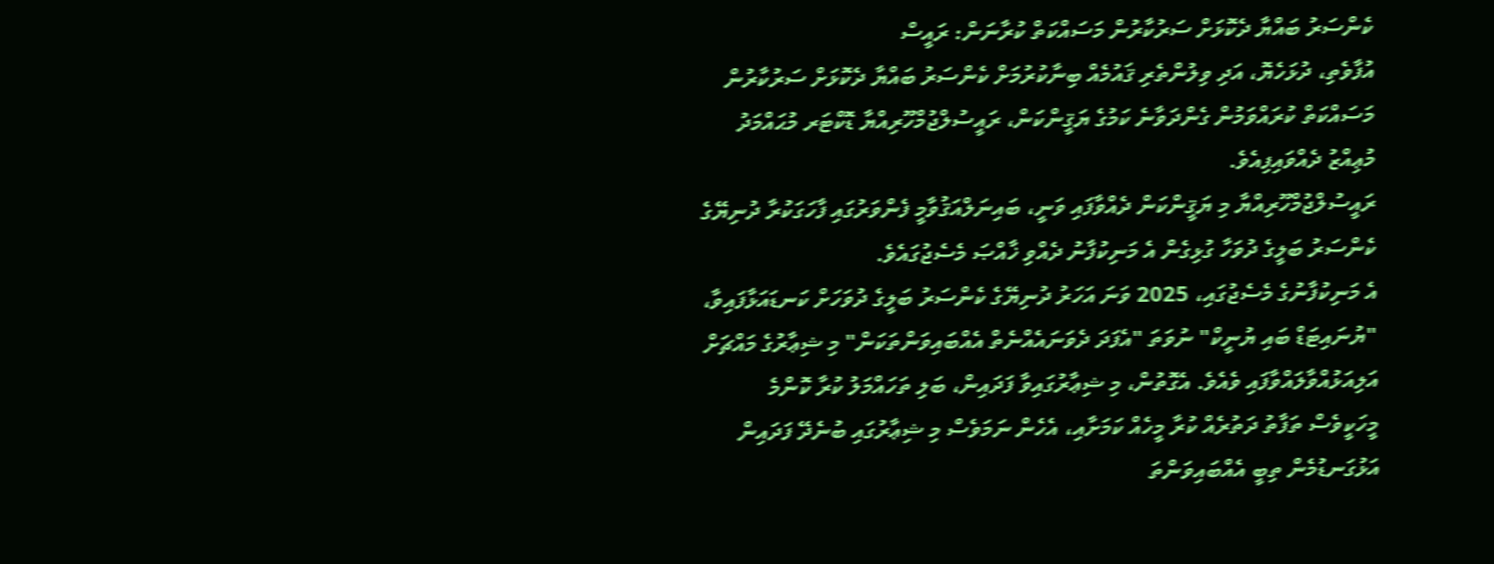ކެންސަރު ބައްޔާ ދެކޮޅަށް ސަރުކާރުން މަސައްކަތް ކުރާނަން: ރައީސް
އުފާވެތި، ދުޅަހެޔޮ، އަދި ވިލުންތެރި ޤައުމެއް ބިނާކުރުމަށް ކެންސަރު ބައްޔާ ދެކޮޅަށް ސަރުކާރުން މަސައްކަތް ކުރައްވަމުން ގެންދަވާނެ ކަމުގެ ޔަޤީންކަން، ރައީސުލްޖުމްހޫރިއްޔާ ޑޮކްޓަރ މުޙައްމަދު މުޢިއްޒު ދެއްވައިފިއެވެ.
ރައީސުލްޖުމްހޫރިއްޔާ މި ޔަޤީންކަން ދެއްވާފައި ވަނީ، ބައިނަލްއަޤުވާމީ ފެންވަރުގައި ފާހަގަކުރާ ދުނިޔޭގެ ކެންސަރު ބަލީގެ ދުވަހާ ގުޅިގެން އެ މަނިކުފާނު ދެއްވި ޚާއްޞަ މެސެޖުގައެވެ.
އެ މަނިކުފާނުގެ މެސެޖުގައި، 2025 ވަނަ އަހަރު ދުނިޔޭގެ ކެންސަރު ބަލީގެ ދުވަހަށް ކަނޑައަޅާފައިވާ، "ޔުނައިޓަޑް ބައި ޔުނީކް" ނުވަތަ "އެފަދަ ދެވަނައެއްނެތް އެއްބައިވަންތަކަން" މި ޝިޢާރުގެ މައްޗަށް އަލިއަޅުއްވާލައްވާފައި ވެއެވެ. އެގޮތުން، މި ޝިޢާރުގައިވާ ފަދައިން، ބަލި ތަހައްމަލު ކުރާ ކޮންމެ މީހަކީވެސް ތަފާތު ދަތުރެއް ކުރާ މީހެއް ކަމަށާއި، އެހެން ނަމަވެސް މި ޝިޢާރުގައި ބުނެދޭ ފަދައިން އަޅުގަނޑުމެން ތިބީ އެއްބައިވަންތަ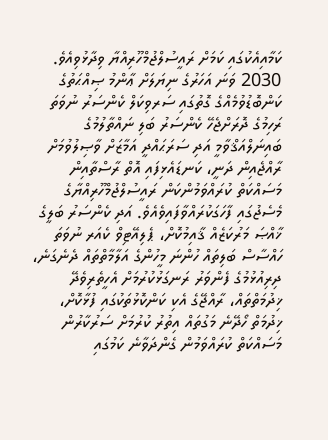ކަމާއިއެކުގައި ކަމަށް ރައީސުލްޖުމްހޫރިއްޔާ ވިދާޅުވިއެވެ.
2030 ވަނަ އަހަރުގެ ނިޔަލަށް ޢާންމު ޞިއްޙަތުގެ ކަންބޮޑުވުމެއްގެ ގޮތުގައި ސަރވިކަލް ކެންސަރު ނުވަތަ ރަހިމުގެ ދޮރަށްޖެހޭ ކެންސަރު ބަލި ނައްތާލުމުގެ ބައިނަލްއަޤްވާމީ އަދި ސަރަޙައްދީ އަމާޒަށް ވާޞިލުވުމަށް ރާއްޖެއިން ދަނީ، ކަނޑައެޅިފައި އޮތް ރާސްތާއިން މަސައްކަތް ކުރައްވަމުންކަން ރައީސުލްޖުމްހޫރިއްޔާގެ މެސެޖުގައި ފާހަގަކުރައްވާފައިވެއެވެ. އަދި ކެންސަރު ބަލީގެ ޚާއްޞަ މަރުކަޒެއް ޤާއިމުކޮށް، ޕެލިއޭޓިވް ކެއަރ ނުވަތަ ހައްސާސް ބަލިތައް ހުންނަ މީހުންގެ އަލާމާތްތައް ދެނެގަނެ، ދިރިއުޅުމުގެ ފެންވަރު ރަނގަޅުކުރުމަށް އެހީތެރިވެދޭ ޚިދުމަތްތައް، ރާއްޖޭގެ އެކި ކަންކޮޅުތަކުގައި ފުޅާކޮށް، ޚިދުމަތް ހޯދޭނެ މަގުތައް އިތުރު ކުރުމަށް ސަރުކާރުން މަސައްކަތް ކުރައްވަމުން ގެންދަވާނެ ކަމުގައި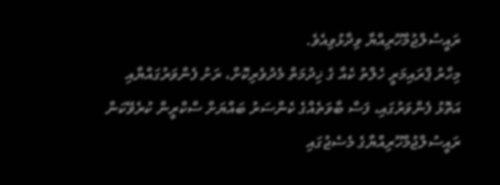ރައީސުލްޖުމްހޫރިއްޔާ ވިދާޅުވިއެވެ.
މިހާރު ޕްރައިމަރީ ހެލްތު ކެއާ ގެ ޚިދުމަތް މެދުވެރިކޮށް، ރަށު ފެންވަރުގައްޔާއި އަތޮޅު ފެންވަރުގައި، ފަސް ބާވަތެއްގެ ކެންސަރު ބައްޔަށް ސްކްރީން ކުރެވޭކަން ރައީސުލްޖުމްހޫރިއްޔާގެ މެސެޖުގައި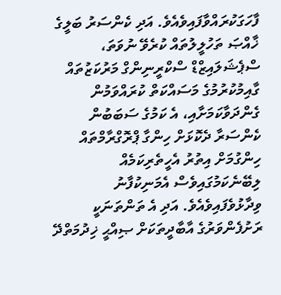ފާހަގަކުރައްވާފައިވެއެވެ. އަދި ކެންސަރު ބަލީގެ ޚާއްޞަ ތަހުލީލުތައް ކުރެވޭ ނުވަތަ، ސްޕެޝަލައިޒްޑް ސްކްރީނިންގް މަރުކަޒުތައް ގާއިމުކުރުމުގެ މަސައްކަތް ކުރައްވަމުން ގެންދަވާކަމަށާއި، އެ ކަމުގެ ސަބަބުން ކެންސަރާ ދެކޮޅަށް ހިންގާ ޕްރޮގްރާމްތައް ހިންގުމަށް އިތުރު އެހީތެރިކަމެއް ލިބޭނެކަމުގައިވެސް އެމަނިކުފާނު ވިދާޅުވެފައިވެއެވެ. އަދި އެ ތަންތަނަކީ ރަށުފެންވަރުގެ އާބާދީތަކަށް ޞިއްޙީ ޚިދުމަތްދޭ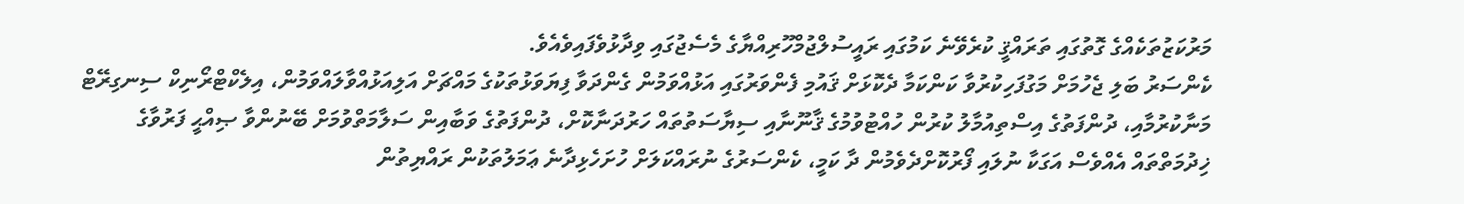މަރުކަޒުތަކެއްގެ ގޮތުގައި ތަރައްޤީ ކުރެވޭނެ ކަމުގައި ރައީސުލްޖުމްހޫރިއްޔާގެ މެސެޖުގައި ވިދާޅުވެފައިވެއެވެ.
ކެންސަރު ބަލި ޖެހުމަށް މަގުފަހިކުރުވާ ކަންކަމާ ދެކޮޅަށް ޤައުމި ފެންވަރުގައި އަޅުއްވަމުން ގެންދަވާ ފިޔަވަޅުތަކުގެ މައްޗަށް އަލިއަޅުއްވާލައްވަމުން، އިލެކްޓްރޯނިކް ސިނގިރޭޓް މަނާކުރުމާއި، ދުންފަތުގެ އިސްތިއުމާލު ކުރުން ހުއްޓުވުމުގެ ޤާނޫނާއި ސިޔާސަތުތައް ހަރުދަނާކޮށް، ދުންފަތުގެ ވަބާއިން ސަލާމަތްވުމަށް ބޭނުންވާ ޞިއްޙީ ފަރުވާގެ ޚިދުމަތްތައް އެއްވެސް އަގަކާ ނުލައި ފޯރުކޮށްދެވެމުން ދާ ކަމީ، ކެންސަރުގެ ނުރައްކަލަށް ހުށަހެޅިދާނެ ޢަމަލުތަކުން ރައްޔިތުން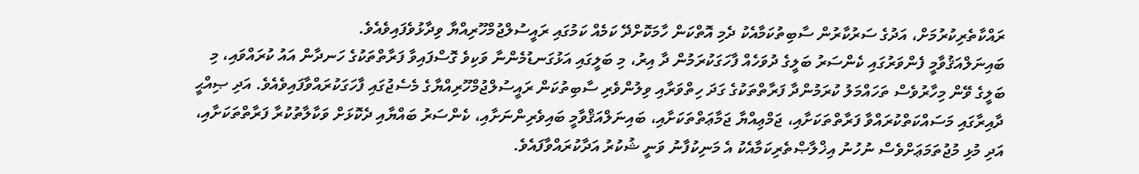ރައްކާތެރިކުރުމަށް، އަދުގެ ސަރުކާރުން ސާބިތުކަމާއެކު ދެމި އޮތްކަން ހާމަކޮށްދޭ ކަމެއް ކަމުގައި ރައީސުލްޖުމްހޫރިއްޔާ ވިދާޅުވެފައިވެއެވެ.
ބައިނަލްއަޤުވާމީ ފެންވަރުގައި ކެންސަރު ބަލީގެ ދުވަހެއް ފާހަގަކުރަމުން ދާ އިރު، މި ބަލީގައި އަޅުގަނޑުމެންނާ ވަކިވެ ގޮސްފައިވާ ފަރާތްތަކުގެ ހަނދާން އައު ކުރައްވައި، މި ބަލީގެ ވޭން މިހާރުވެސް ތަހައްމަލު ކުރަމުންދާ ފަރާތްތަކުގެ ގަދަ ހިތްވަރާއި ވިލުންވެރި ސާބިތުކަން ރައީސުލްޖުމްހޫރިއްޔާގެ މެސެޖުގައި ފާހަގަކުރައްވާފައިވެއެވެ. އަދި ޞިއްޙީ ދާއިރާގައި މަސައްކަތްކުރައްވާ ފަރާތްތަކަށާއި، ޖަމްޢިއްޔާ ޖަމާޢަތްތަކަށާއި، ބައިނަލްއަޤްވާމީ ބައިވެރިންނަށާއި، ކެންސަރު ބައްޔާއި ދެކޮޅަށް ވަކާލާތުކުރާ ފަރާތްތަކަށާއި، އަދި މުޅި މުޖުތަމަޢަށްވެސް ނުހުނު އިޚްލާޞްތެރިކަމާއެކު އެ މަނިކުފާނު ވަނީ ޝުކުރު އަދާކުރައްވާފައެވެ.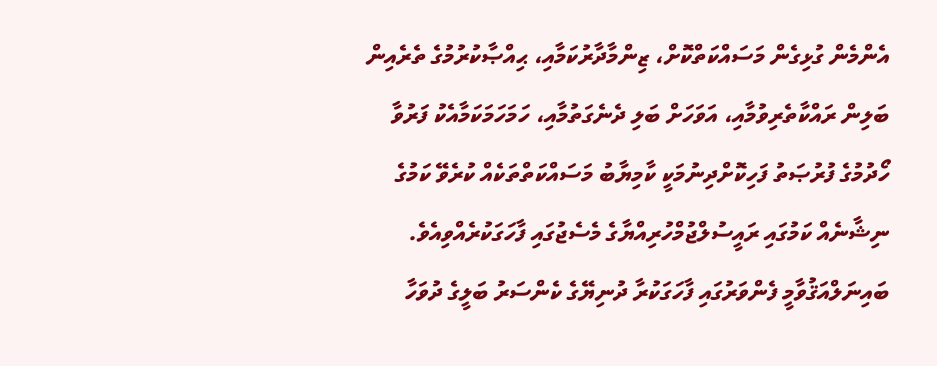އެންމެން ގުޅިގެން މަސައްކަތްކޮށް، ޒިންމާދާރުކަމާއި، ޙިއްޞާކުރުމުގެ ތެރެއިން ބަލިން ރައްކާތެރިވުމާއި، އަވަހަށް ބަލި ދެނެގަތުމާއި، ހަމަހަމަކަމާއެކު ފަރުވާ ހޯދުމުގެ ފުރުޞަތު ފަހިކޮށްދިނުމަކީ ކާމިޔާބު މަސައްކަތްތަކެއް ކުރެވޭ ކަމުގެ ނިޝާނެއް ކަމުގައި ރައީސުލްޖުމްހުރިއްޔާގެ މެސެޖުގައި ފާހަގަކުރެއްވިއެވެ.
ބައިނަލްއަޤުވާމީ ފެންވަރުގައި ފާހަގަކުރާ ދުނިޔޭގެ ކެންސަރު ބަލީގެ ދުވަހާ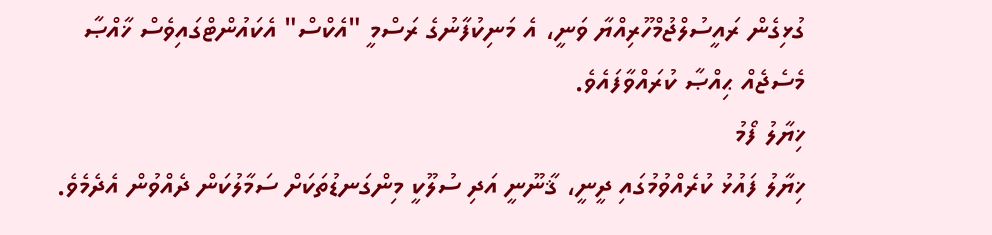ގުޅިގެން ރައީސުލްޖުމްހޫރިއްޔާ ވަނީ، އެ މަނިކުފާނުގެ ރަސްމީ "އެކްސް" އެކައުންޓްގައިވެސް ޚާއްޞާ މެސެޖެއް ޙިއްޞާ ކުރައްވާފައެވެ.
ޚިޔާލު ފޯމު
ޚިޔާލު ފައުޅު ކުރެއްވުމުގައި ދީނީ، ޤާނޫނީ އަދި ސުލޫކީ މިންގަނޑުތަކަށް ސަމާލުކަން ދެއްވުން އެދެމެވެ.